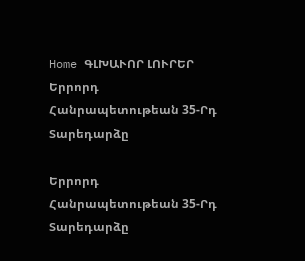Home ԳԼԽԱՒՈՐ ԼՈՒՐԵՐ Երրորդ Հանրապետութեան 35-Րդ Տարեդարձը

Երրորդ Հանրապետութեան 35-Րդ Տարեդարձը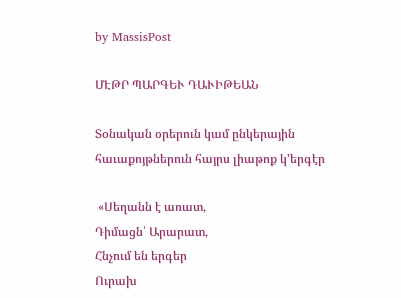by MassisPost

ՄԷԹՐ ՊԱՐԳԵՒ ԴԱՒԻԹԵԱՆ

Տօնական օրերուն կամ ընկերային հաւաքոյթներուն հայրս լիաթոք կ’երգէր

 «Սեղանն է առատ,
Դիմացն՝ Արարատ,
Հնչում են երգեր
Ուրախ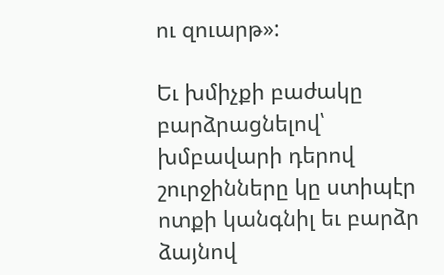ու զուարթ»:

Եւ խմիչքի բաժակը բարձրացնելով՝ խմբավարի դերով շուրջինները կը ստիպէր ոտքի կանգնիլ եւ բարձր ձայնով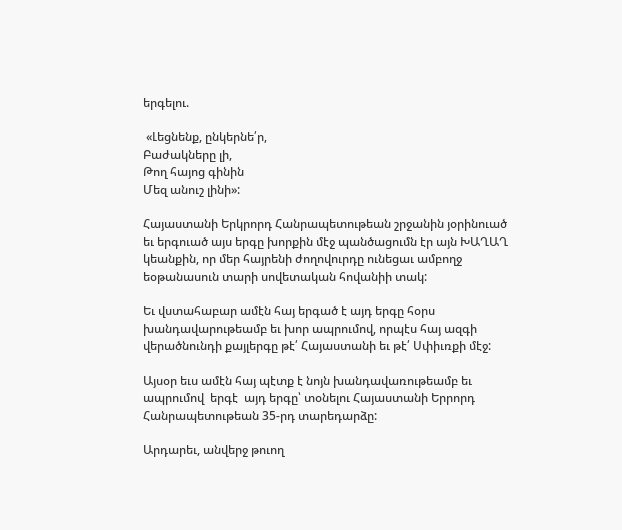երգելու.

 «Լեցնենք, ընկերնե՛ր,
Բաժակները լի,
Թող հայոց գինին
Մեզ անուշ լինի»:

Հայաստանի Երկրորդ Հանրապետութեան շրջանին յօրինուած եւ երգուած այս երգը խորքին մէջ պանծացումն էր այն ԽԱՂԱՂ կեանքին, որ մեր հայրենի ժողովուրդը ունեցաւ ամբողջ եօթանասուն տարի սովետական հովանիի տակ:

Եւ վստահաբար ամէն հայ երգած է այդ երգը հօրս խանդավարութեամբ եւ խոր ապրումով, որպէս հայ ազգի վերածնունդի քայլերգը թէ՛ Հայաստանի եւ թէ՛ Սփիւռքի մէջ:

Այսօր եւս ամէն հայ պէտք է նոյն խանդավառութեամբ եւ ապրումով  երգէ  այդ երգը՝ տօնելու Հայաստանի Երրորդ Հանրապետութեան 35-րդ տարեդարձը:

Արդարեւ, անվերջ թուող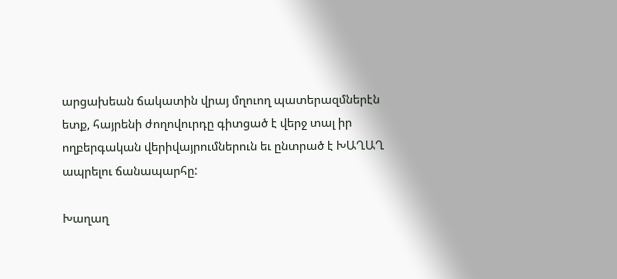արցախեան ճակատին վրայ մղուող պատերազմներէն ետք, հայրենի ժողովուրդը գիտցած է վերջ տալ իր ողբերգական վերիվայրումներուն եւ ընտրած է ԽԱՂԱՂ ապրելու ճանապարհը:

Խաղաղ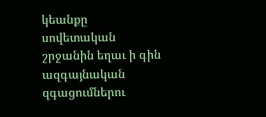կեանքը սովետական շրջանին եղաւ ի գին ազգայնական զգացումներու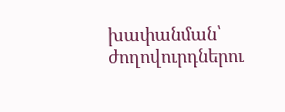խափանման՝ ժողովուրդներու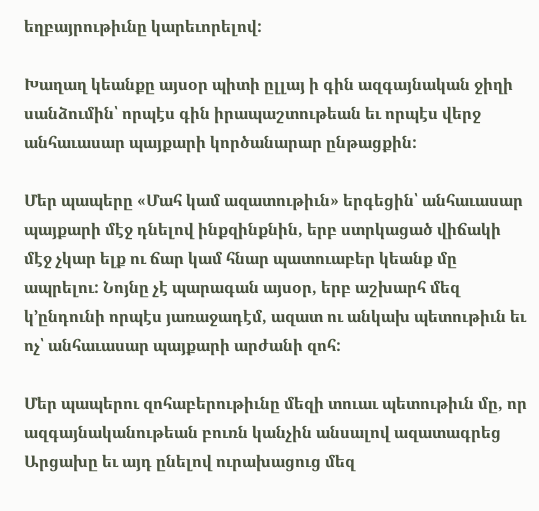եղբայրութիւնը կարեւորելով:

Խաղաղ կեանքը այսօր պիտի ըլլայ ի գին ազգայնական ջիղի սանձումին՝ որպէս գին իրապաշտութեան եւ որպէս վերջ անհաւասար պայքարի կործանարար ընթացքին:

Մեր պապերը «Մահ կամ ազատութիւն» երգեցին՝ անհաւասար պայքարի մէջ դնելով ինքզինքնին, երբ ստրկացած վիճակի մէջ չկար ելք ու ճար կամ հնար պատուաբեր կեանք մը ապրելու: Նոյնը չէ պարագան այսօր, երբ աշխարհ մեզ կ՚ընդունի որպէս յառաջադէմ, ազատ ու անկախ պետութիւն եւ ոչ՝ անհաւասար պայքարի արժանի զոհ:

Մեր պապերու զոհաբերութիւնը մեզի տուաւ պետութիւն մը, որ ազգայնականութեան բուռն կանչին անսալով ազատագրեց Արցախը եւ այդ ընելով ուրախացուց մեզ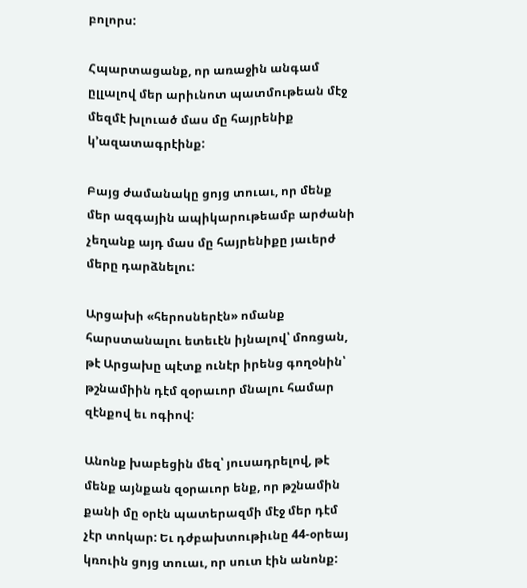բոլորս:

Հպարտացանք, որ առաջին անգամ ըլլալով մեր արիւնոտ պատմութեան մէջ մեզմէ խլուած մաս մը հայրենիք կ՚ազատագրէինք:

Բայց ժամանակը ցոյց տուաւ, որ մենք մեր ազգային ապիկարութեամբ արժանի չեղանք այդ մաս մը հայրենիքը յաւերժ մերը դարձնելու:

Արցախի «հերոսներէն» ոմանք հարստանալու ետեւէն իյնալով՝ մոռցան, թէ Արցախը պէտք ունէր իրենց գողօնին՝ թշնամիին դէմ զօրաւոր մնալու համար զէնքով եւ ոգիով:

Անոնք խաբեցին մեզ՝ յուսադրելով, թէ մենք այնքան զօրաւոր ենք, որ թշնամին քանի մը օրէն պատերազմի մէջ մեր դէմ չէր տոկար: Եւ դժբախտութիւնը 44-օրեայ կռուին ցոյց տուաւ, որ սուտ էին անոնք: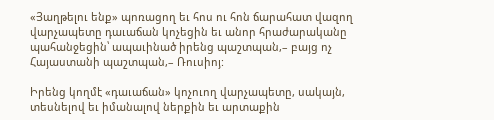«Յաղթելու ենք» պոռացող եւ հոս ու հոն ճարահատ վազող վարչապետը դաւաճան կոչեցին եւ անոր հրաժարականը պահանջեցին՝ ապաւինած իրենց պաշտպան,– բայց ոչ Հայաստանի պաշտպան,– Ռուսիոյ:

Իրենց կողմէ «դաւաճան» կոչուող վարչապետը, սակայն, տեսնելով եւ իմանալով ներքին եւ արտաքին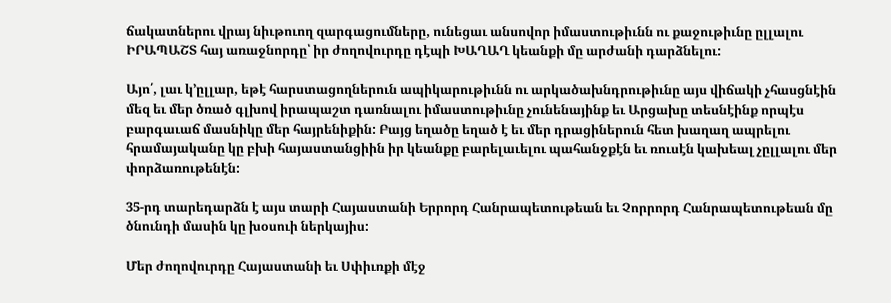ճակատներու վրայ նիւթուող զարգացումները, ունեցաւ անսովոր իմաստութիւնն ու քաջութիւնը ըլլալու ԻՐԱՊԱՇՏ հայ առաջնորդը՝ իր ժողովուրդը դէպի ԽԱՂԱՂ կեանքի մը արժանի դարձնելու:

Այո՛, լաւ կ՚ըլլար, եթէ հարստացողներուն ապիկարութիւնն ու արկածախնդրութիւնը այս վիճակի չհասցնէին մեզ եւ մեր ծռած գլխով իրապաշտ դառնալու իմաստութիւնը չունենայինք եւ Արցախը տեսնէինք որպէս բարգաւաճ մասնիկը մեր հայրենիքին: Բայց եղածը եղած է եւ մեր դրացիներուն հետ խաղաղ ապրելու հրամայականը կը բխի հայաստանցիին իր կեանքը բարելաւելու պահանջքէն եւ ռուսէն կախեալ չըլլալու մեր փորձառութենէն:

35-րդ տարեդարձն է այս տարի Հայաստանի Երրորդ Հանրապետութեան եւ Չորրորդ Հանրապետութեան մը ծնունդի մասին կը խօսուի ներկայիս:

Մեր ժողովուրդը Հայաստանի եւ Սփիւռքի մէջ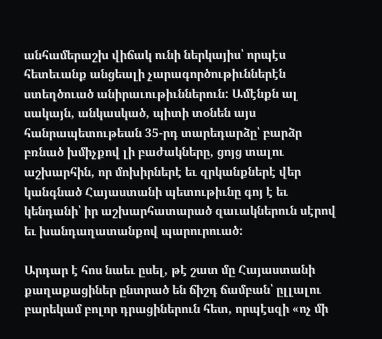անհամերաշխ վիճակ ունի ներկայիս՝ որպէս հետեւանք անցեալի չարագործութիւններէն ստեղծուած անիրաւութիւններուն: Ամէնքն ալ սակայն, անկասկած, պիտի տօնեն այս հանրապետութեան 35-րդ տարեդարձը՝ բարձր բռնած խմիչքով լի բաժակները, ցոյց տալու աշխարհին, որ մոխիրներէ եւ զրկանքներէ վեր կանգնած Հայաստանի պետութիւնը գոյ է եւ կենդանի՝ իր աշխարհատարած զաւակներուն սէրով եւ խանդաղատանքով պարուրուած:

Արդար է հոս նաեւ ըսել, թէ շատ մը Հայաստանի քաղաքացիներ ընտրած են ճիշդ ճամբան՝ ըլլալու բարեկամ բոլոր դրացիներուն հետ, որպէսզի «ոչ մի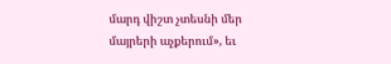մարդ վիշտ չտեսնի մեր մայրերի աչքերում», եւ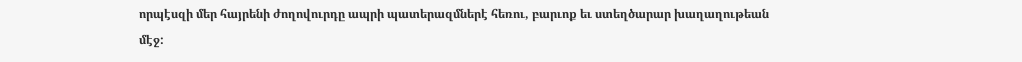որպէսզի մեր հայրենի ժողովուրդը ապրի պատերազմներէ հեռու, բարւոք եւ ստեղծարար խաղաղութեան մէջ: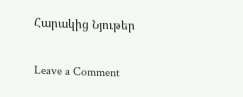Հարակից Նյութեր

Leave a Comment